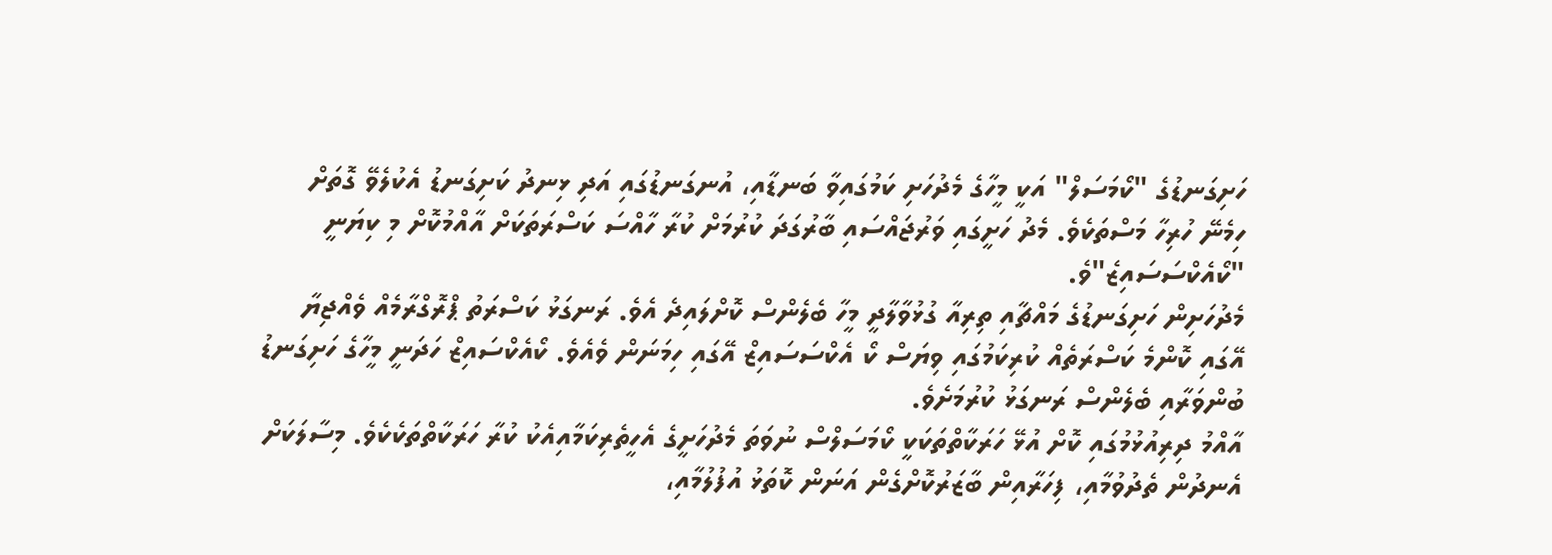ހަށިގަނޑުގެ "ކޯމަސަލް" އަކީ މީހާގެ މެދުހަށި ކަމުގައިވާ ބަނޑާއި، އުނގަނޑުގައި އަދި ޅިނދު ކަށިގަނޑު އެކުލެވޭ ގޮތަށް ހިމެނޭ ހުރިހާ މަސްތަކެވެ. މެދު ހަށީގައި ވަރުޖައްސައި ބާރުގަދަ ކުރުމަށް ކުރާ ހާއްސަ ކަސްރަތަކަށް އާއްމުކޮށް މި ކިޔަނީ "ކޯއެކްސަސައިޒެ"ވެ.
މެދުހަށިން ހަށިގަނޑުގެ މައްޗާއި ތިރިއާ ގުޅުވާލާދީ މީހާ ބެލެންސް ކޮށްލައިދެ އެވެ. ރަނގަޅު ކަސްރަތު ޕްރޮގްރާމެއް ވެއްޖިޔާ އޭގައި ކޮންމެ ކަސްރަތެއް ކުރިކަމުގައި ވިޔަސް ކޯ އެކްސަސައިޒް އޭގައި ހިމަނަން ވެއެވެ. ކޯއެކްސައިޒް ހަދަނީ މީހާގެ ހަށިގަނޑު ބުންވަރާއި ބެލެންސް ރަނގަޅު ކުރުމަށެވެ.
އާއްމު ދިރިއުޅުމުގައި ކޮށް އުޅޭ ހަރަކާތްތަކަކީ ކޯމަސަލްސް ނުވަތަ މެދުހަށީގެ އެހީތެރިކަމާއިއެކު ކުރާ ހަރަކާތްތަކެކެވެ. މިސާލަކަށް އެނދުން ތެދުވުމާއި، ފިހަރާއިން ބާޒަރުކޮށްގެން އަނަން ކޮތަޅު އުފުލުމާއި،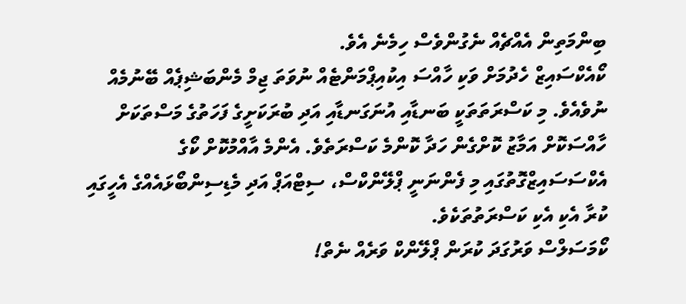ބިންމަތިން އެއްޗެއް ނެގުންވެސް ހިމެނެ އެވެ.
ކޯއެކްސައިޒް ހެދުމަށް ވަކި ހާއްސަ އިކުއިޕްމަންޓެއް ނުވަތަ ޖިމް މެންބަޝިޕެއް ބޭނުމެއް ނުވެއެވެ. މި ކަސްރަތަތަކީ ބަނޑާއި އުނަގަނޑާއި އަދި ބުރަކަށީގެ ފަހަތުގެ މަސްތަކަށް ހާއްސަކޮށް އަމާޒު ކޮށްގެން ހަދާ ކޮންމެ ކަސްރަތެވެ. އެންމެ އާއްމުކޮށް ކޯގެ އެކްސަސައިޒްގޮތުގައި މި ފެންނަނީ ޕްލޭންކްސް، ސިޓްއަޕް އަދި މެޑިސިންބޯޅައެއްގެ އެހީގައި ކުރާ އެކި އެކި ކަސްރަތުތަކެވެ.
ކޯމަސަލްސް ވަރުގަދަ ކުރަން ޕްލޭންކް ވަރެއް ނެތް!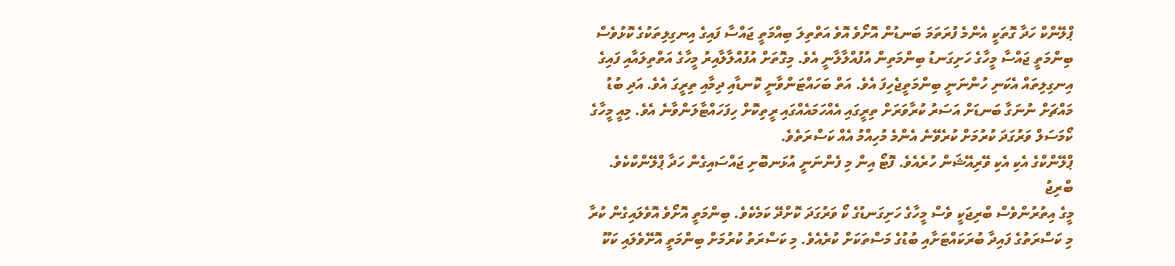ޕްލޭންކް ހަދާ ގޮތަކީ އެންމެ ފުރަތަމަ ބަނޑުން އޮށޯވެ އޮވެ އަތްތިލަ ބިއްމަތީ ޖައްސާ ފައިގެ އިނގިލިތަކުގެ ކޮޅުވެސް ބިންމަތީ ޖައްސާ މީހާގެ ހަށިގަނޑު ބިންމަތިން އުފުއްލާލާނީ އެވެ. މިގޮތަށް އުފުއްލާލާއިރު މީހާގެ އަތްތިލައާއި ފައިގެ އިނގިލިތައް އެކަނި ހުންނަނީ ބިންމަތީޖެހިފަ އެވެ. އަތް ބަހައްޓަންވާނީ ކޮނޑާއި ދިމާއި ތިރީގަ އެވެ. އަދި ބުޑު މައްޗަށް ނުނަގާ ބަނޑަށް އަސަރު ކުރާވަރަށް ތިރީގައި އެއްހަމައެއްގައި ރީތިކޮށް ހިފަހައްޓާލަންވާނެ އެވެ. މިއީ މީހާގެ ކޯމަސަލް ވަރުގަދަ ކުރުމަށް ކުރެވޭނެ އެންމެ މުހިއްމު އެއް ކަސްރަތެވެ.
ޕްލޭންކްގެ އެކި އެކި ވޭރިއޭޝަން ހުރެއެވެ. ފޮޓޯ އިން މި ފެންނަނީ އުޅަނބޮށި ޖައްސައިގެން ހަދާ ޕްލޭންކްކެވެ.
ބްރިޖު
މީގެ އިތުރުންވެސް ބްރިޖަކީ ވެސް މީހާގެ ހަށިގަނޑުގެ ކޯ ވަރުގަދަ ކޮށްދޭ ކަމެކެވެ. ބިންމަތީ އޮށޯވެ އޮވެލައިގެން ކުރާ މި ކަސްރަތުގެ ފައިދާ ބުރަކައްޓަށާއި ބުޑުގެ މަސްތަކަށް ކުރެއެވެ. މި ކަސްރަތު ކުރުމަށް ބިންމަތީ އޮށޭވެލައި ކަކޫ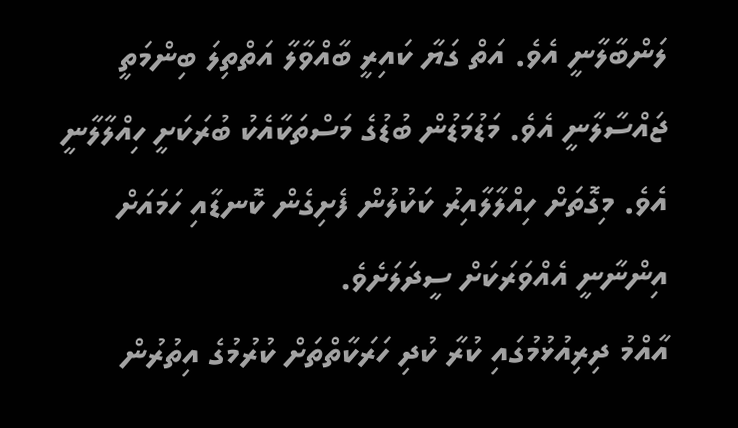ލަންބާލާނީ އެވެ. އަތް ގަޔާ ކައިރީ ބާއްވާލާ އަތްތިލަ ބިންމަތީ ޖައްސާލާނީ އެވެ. މަޑުމަޑުން ބުޑުގެ މަސްތަކާއެކު ބުރަކަށީ ހިއްލާލާނީ އެވެ. މިގޮތަށް ހިއްލާލާއިރު ކަކުލުން ފެށިގެން ކޮނޑާއި ހަމައަށް އިންނާނީ އެއްވަރަކަށް ސީދަލަށެވެ.
އާއްމު ދިރިއުޅުމުގައި ކުރާ ކުދި ހަރަކާތްތަށް ކުރުމުގެ އިތުރުން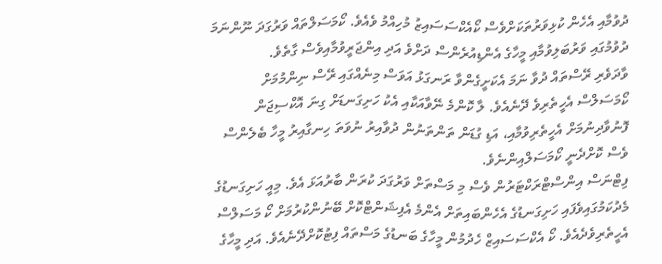ދުވުމާއި އެހެން ކުޅިވަރުތަކަށްވެސް ކޯއެކްސަސައިޒު މުހިއްމު ވެއެވެ. ކޯމަސަލްތައް ވަރުގަދަ ނޫންނަމަ ދުވުމުގައި ވަރުބަލިވުމާއި މީހާގެ އެންޑިއުރެންސް ދަށްވެ އަދި އިންޖަރީވުމާއިވެސް ގާތެވެ.
ވާދަވެރި ރޭސްތައް ދުވާ ނަމަ އެކަށީގެންވާ ރަނގަޅު އަވަސް މިނެއްގައި ރޭސް ނިންމުމަށް ކޯމަސަލްސް އެހީތެރިވެ ދޭނެއެވެ. ލާ ކޮންމެ ނޭވާއަކާއި އެކު ހަށިގަނޑަށް ގިނަ އޮކްސިޖަން ފޮނުވާދިނުމަށް އެހީތެރިވުމާއި، އަޑި ގުޑަން ތަންތަނުން ދުވާއިރު ނުވަތަ ހިނގާއިރު މީހާ ބެލެންސް ވެސް ކޮށްދެނީ ކޯމަސަލްއިންނެވެ.
ފިޓްނަސް އިންސްޓްރަކްޓަރުން ވެސް މި މަސްތަށް ވަރުގަދަ ކުރަން ބާރުއަޅަ އެވެ. މިއީ ހަށިގަނޑުގެ މެދުކަމުގައިވެފައި ހަށިގަނޑުގެ އެހެންބައިތަށް އެންމެ އެފިޝަންޓްކޮށް ބޭނުންކުރުމަށް ކޯ މަސަލްސް އެހީތެރިވެދެއެވެ. ކޯ އެކްސަސައިޒް ހެދުމުން މީހާގެ ބަނޑުގެ މަސްތައް ފިޓުކޮށްދޭނެއެވެ. އަދި މީހާގެ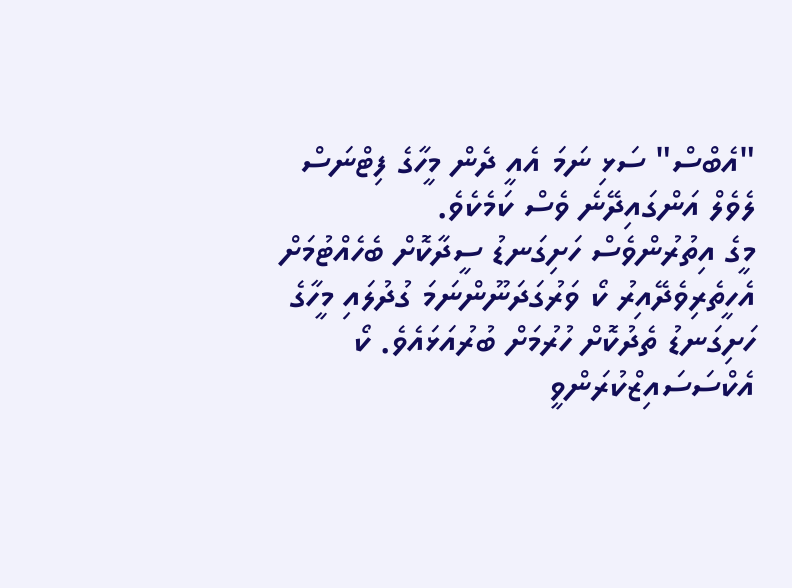"އެބްސް" ސަޅި ނަމަ އެއީ ދެން މީހާގެ ފިޓްނަސް ލެވެލް އަންގައިދޭނެ ވެސް ކަމެކެވެ.
މީގެ އިތުރުންވެސް ހަށިގަނޑު ސީދާކޮށް ބެހެއްޓުމަށް އެހީތެރިވެދޭއިރު ކޯ ވަރުގަދަނޫންނަމަ ގުދުލައި މީހާގެ ހަށިގަނޑު ތެދުކޮށް ހުރުމަށް ބުރުއަޅައެވެ. ކޯ އެކްސަސައިޒްކުރަންވީ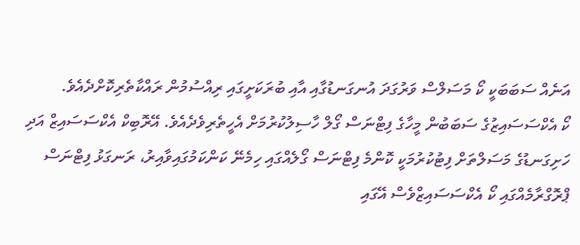އަނެއް ސަބަބަކީ ކޯ މަސަލްސް ވަރުގަދަ އުނގަނޑުގާއި އާއި ބުރަކަށީގައި ރިއްސުމުން ރައްކާތެރިކޮށްދެއެވެ.
ކޯ އެކްސަސައިޒުގެ ސަބަބުން މީހާގެ ފިޓްނަސް ގޯލް ހާސިލުކުރުމަށް އެހީތެރިވެދެއެވެ. އޭރޮބިކް އެކްސަސައިޒް އަދި ހަށިގަނޑުގެ މަސަލްތަށް ފިޓުކުރުމަކީ ކޮންމެ ފިޓްނަސް ގޯލެއްގައި ހިމެނޭ ކަންކަމުގައިވާއިރު، ރަނގަޅު ފިޓްނަސް ޕްރޮގްރާމެއްގައި ކޯ އެކްސަސައިޒްވެސް އޭގައި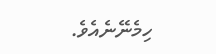ހިމެނޭނެއެވެ.